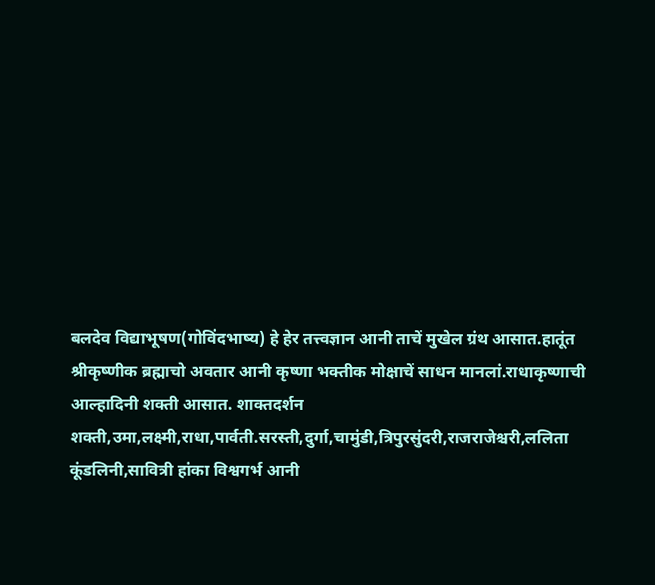बलदेव विद्याभूषण(गोविंदभाष्य) हे हेर तत्त्वज्ञान आनी ताचें मुखेल ग्रंथ आसात.हातूंत श्रीकृष्णीक ब्रह्माचो अवतार आनी कृष्णा भक्तीक मोक्षाचें साधन मानलां.राधाकृष्णाची आल्हादिनी शक्ती आसात. शाक्तदर्शन शक्ती,उमा,लक्ष्मी,राधा,पार्वती.सरस्ती,दुर्गा,चामुंडी,त्रिपुरसुंदरी,राजराजेश्चरी,ललिता कूंडलिनी,सावित्री हांका विश्वगर्भ आनी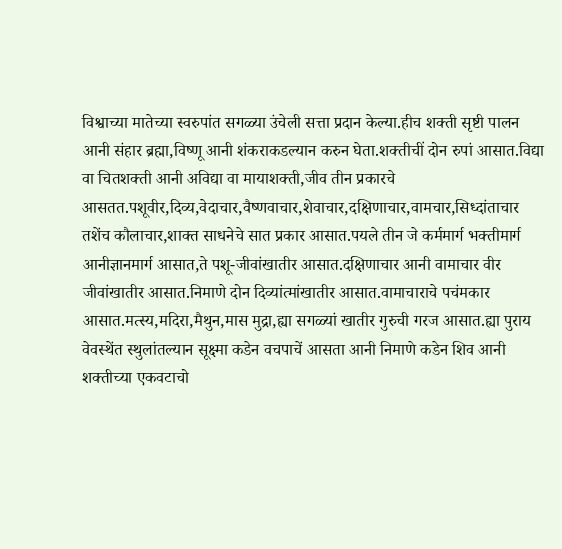विश्वाच्या मातेच्या स्वरुपांत सगळ्या उंचेली सत्ता प्रदान केल्या.हीच शक्ती सृष्टी पालन आनी संहार ब्रह्मा,विष्णू आनी शंकराकडल्यान करुन घेता.शक्तीचीं दोन रुपां आसात.विद्या वा चितशक्ती आनी अविद्या वा मायाशक्ती,जीव तीन प्रकारचे आसतत.पशूवीर,दिव्य,वेदाचार,वैष्णवाचार,शेवाचार,दक्षिणाचार,वामचार,सिध्दांताचार तशेंच कौलाचार,शाक्त साधनेचे सात प्रकार आसात.पयले तीन जे कर्ममार्ग भक्तीमार्ग आनीज्ञानमार्ग आसात,ते पशू-जीवांखातीर आसात.दक्षिणाचार आनी वामाचार वीर जीवांखातीर आसात.निमाणे दोन दिव्यांत्मांखातीर आसात.वामाचाराचे पचंमकार आसात.मत्स्य,मदिरा,मैथुन,मास मुद्रा,ह्या सगळ्यां खातीर गुरुची गरज आसात.ह्या पुराय वेवस्थेंत स्थुलांतल्यान सूक्ष्मा कडेन वचपाचें आसता आनी निमाणे कडेन शिव आनी शक्तीच्या एकवटाचो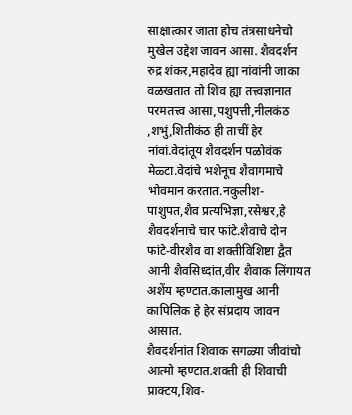साक्षात्कार जाता होच तंत्रसाधनेचो मुखेल उद्देश जावन आसा. शैवदर्शन रुद्र शंकर,महादेव ह्या नांवांनी जाका वळखतात तो शिव ह्या तत्त्वज्ञानात परमतत्त्व आसा,पशुपत्ती,नीलकंठ ,शभुं,शितीकंठ ही ताचीं हेर नांवां.वेदांतूय शैवदर्शन पळोवंक मेळ्टा.वेदांचे भशेनूच शैवागमाचे भोवमान करतात.नकुलीश-पाशुपत,शैव प्रत्यभिज्ञा,रसेश्वर,हे शैवदर्शनाचे चार फांटे.शैवाचे दोन फांटे-वीरशैव वा शक्तीविशिष्टा द्वैत आनी शैवसिध्दांत,वीर शैवाक लिंगायत अशेंय म्हण्टात.कालामुख आनी कापिलिक हे हेर संप्रदाय जावन आसात.
शैवदर्शनांत शिवाक सगळ्या जीवांचो आत्मो म्हण्टात.शक्ती ही शिवाची प्राक्टय,शिव-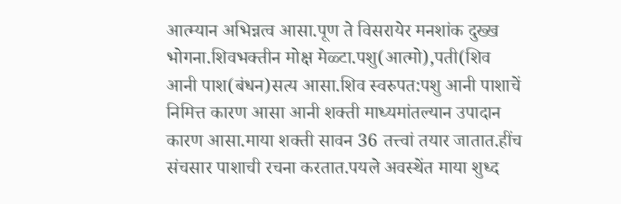आत्म्यान अभिन्नत्व आसा.पूण ते विसरायेर मनशांक दुख्ख भोगना.शिवभक्तीन मोक्ष मेळ्टा.पशु(आत्मो),पती(शिव आनी पाश(बंधन)सत्य आसा.शिव स्वरुपत:पशु आनी पाशाचें निमित्त कारण आसा आनी शक्ती माध्यमांतल्यान उपादान कारण आसा.माया शक्ती सावन 36 तत्त्वां तयार जातात.हींच संचसार पाशाची रचना करतात.पयले अवस्थेंत माया शुध्द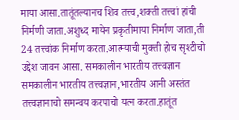माया आसा.तातूंतल्यानच शिव तत्त्व,शक्ती तत्त्वां हांची निर्मणी जाता.अशुध्द मायेन प्रकृतीमाया निर्माण जाता,ती 24 तत्त्वांक निर्माण करता.आत्म्याची मुक्ती होच सृश्टीचो उद्देश जावन आसा. समकालीन भारतीय तत्त्वज्ञान समकालीन भारतीय तत्त्वज्ञान,भारतीय आनी अस्तंत तत्त्वज्ञानाचो समन्वय करपाचो यत्न करता.हातूंत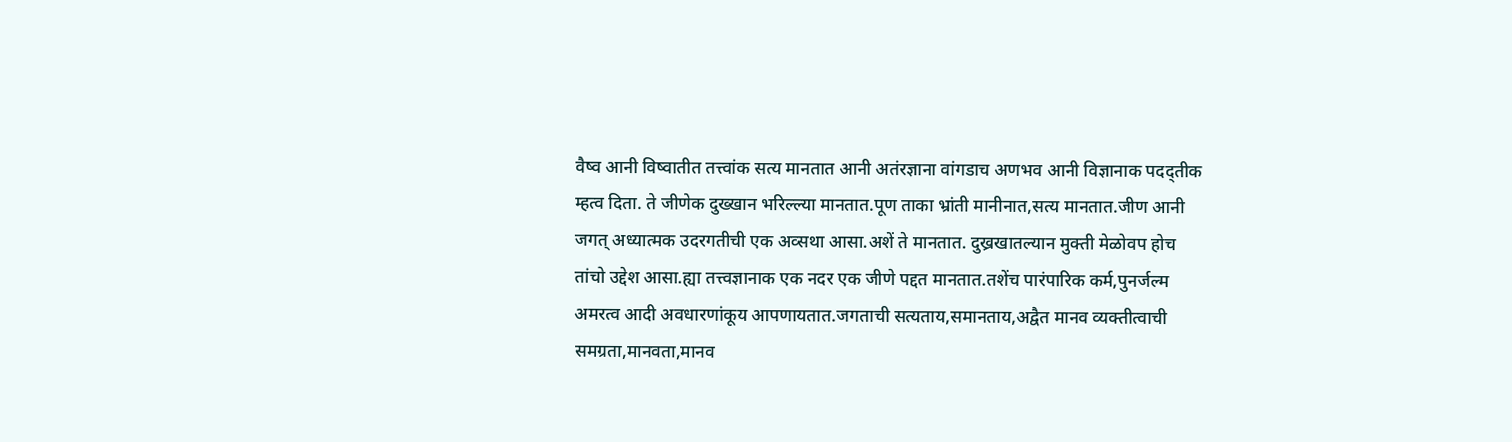वैष्व आनी विष्वातीत तत्त्वांक सत्य मानतात आनी अतंरज्ञाना वांगडाच अणभव आनी विज्ञानाक पदद्तीक म्हत्व दिता. ते जीणेक दुख्खान भरिल्ल्या मानतात.पूण ताका भ्रांती मानीनात,सत्य मानतात.जीण आनी जगत् अध्यात्मक उदरगतीची एक अव्सथा आसा.अशें ते मानतात. दुख्रखातल्यान मुक्ती मेळोवप होच तांचो उद्देश आसा.ह्या तत्त्वज्ञानाक एक नदर एक जीणे पद्दत मानतात.तशेंच पारंपारिक कर्म,पुनर्जल्म अमरत्व आदी अवधारणांकूय आपणायतात.जगताची सत्यताय,समानताय,अद्वैत मानव व्यक्तीत्वाची समग्रता,मानवता,मानव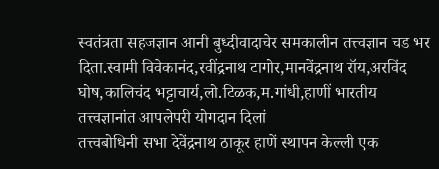स्वतंत्रता सहजज्ञान आनी बुध्दीवादाचेर समकालीन तत्त्वज्ञान चड भर दिता.स्वामी विवेकानंद,रवींद्रनाथ टागोर,मानवेंद्रनाथ रॉय,अरविंद घोष,कालिचंद भट्टाचार्य,लो.टिळक,म.गांधी,हाणीं भारतीय तत्त्वज्ञानांत आपलेपरी योगदान दिलां
तत्त्वबोधिनी सभा देवेंद्रनाथ ठाकूर हाणें स्थापन केल्ली एक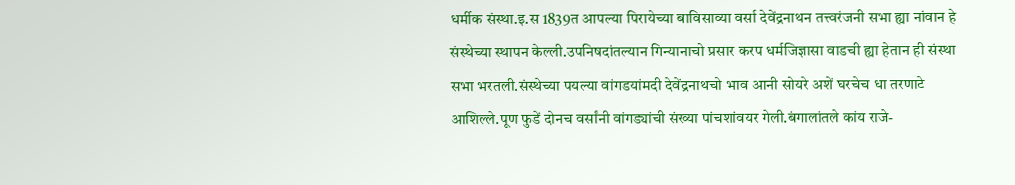धर्मीक संस्था.इ.स 1839त आपल्या पिरायेच्या बाविसाव्या वर्सा देवेंद्रनाथन तत्त्वरंजनी सभा ह्या नांवान हे संस्थेच्या स्थापन केल्ली.उपनिषदांतल्यान गिन्यानाचो प्रसार करप धर्मजिज्ञासा वाडची ह्या हेतान ही संस्था सभा भरतली.संस्थेच्या पयल्या वांगडयांमदी देवेंद्रनाथचो भाव आनी सोयरे अशें घरचेच धा तरणाटे आशिल्ले.पूण फुडें दोनच वर्सांनी वांगड्यांची संख्या पांचशांवयर गेली.बंगालांतले कांय राजे-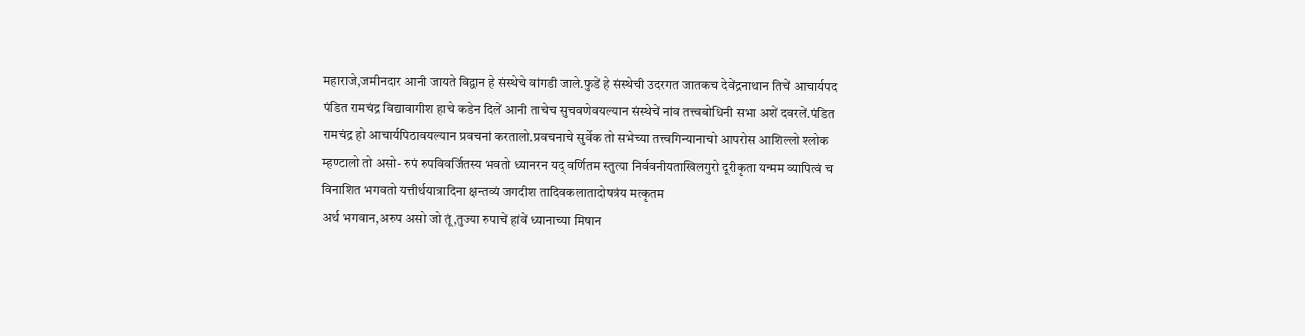महाराजे,जमीनदार आनी जायते विद्वान हे संस्थेचे वांगडी जाले.फुडें हे संस्थेची उदरगत जातकच देवेंद्रनाथान तिचें आचार्यपद पंडित रामचंद्र विद्यावागीश हाचे कडेन दिलें आनी ताचेच सुचवणेवयल्यान संस्थेचें नांव तत्त्वबोधिनी सभा अशें दवरलें.पंडित रामचंद्र हो आचार्यपिठावयल्यान प्रवचनां करतालो.प्रवचनाचे सुर्वेक तो सभेच्या तत्त्वगिन्यानाचो आपरोस आशिल्लो श्लोक म्हण्टालो तो असो- रुपं रुपविवर्जितस्य भवतो ध्यानरन यद् वर्णितम स्तुत्या निर्ववनीयताखिलगुरो दूरीकृता यन्मम व्यापित्वं च विनाशित भगवतो यत्तीर्थयात्रादिना क्षन्तव्यं जगदीश तादिवकलातादोषत्रंय मत्कृतम
अर्थ भगवान,अरुप असो जो तूं,तुज्या रुपाचें हांवें ध्यानाच्या मिषान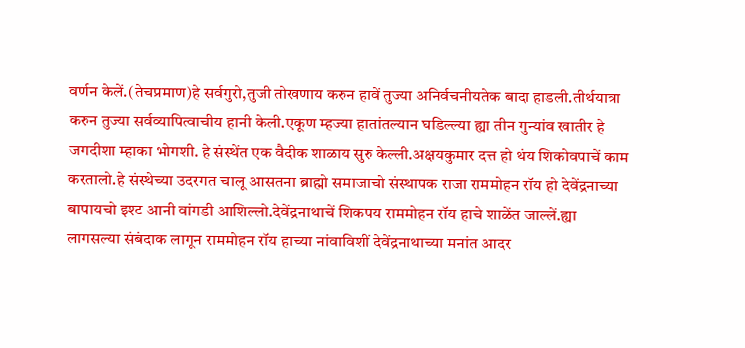वर्णन केलें.(तेचप्रमाण)हे सर्वगुरो,तुजी तोखणाय करुन हावें तुज्या अनिर्वचनीयतेक बादा हाडली.तीर्थयात्रा करुन तुज्या सर्वव्यापित्वाचीय हानी केली.एकूण म्हज्या हातांतल्यान घडिल्ल्या ह्या तीन गुन्यांव खातीर हे जगदीशा म्हाका भोगशी. हे संस्थेंत एक वैदीक शाळाय सुरु केल्ली.अक्षयकुमार दत्त हो थंय शिकोवपाचें काम करतालो.हे संस्थेच्या उदरगत चालू आसतना ब्राह्मो समाजाचो संस्थापक राजा राममोहन रॉय हो देवेंद्रनाच्या बापायचो इश्ट आनी वांगडी आशिल्लो.देवेंद्रनाथाचें शिकपय राममोहन रॉय हाचे शाळेंत जाल्लें.ह्या लागसल्या संबंदाक लागून राममोहन रॉय हाच्या नांवाविशीं देवेंद्रनाथाच्या मनांत आदर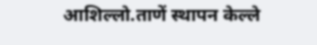आशिल्लो.ताणें स्थापन केल्ले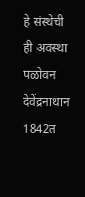हे संस्थेची ही अवस्था पळोवन देवेंद्रनाथान 1842त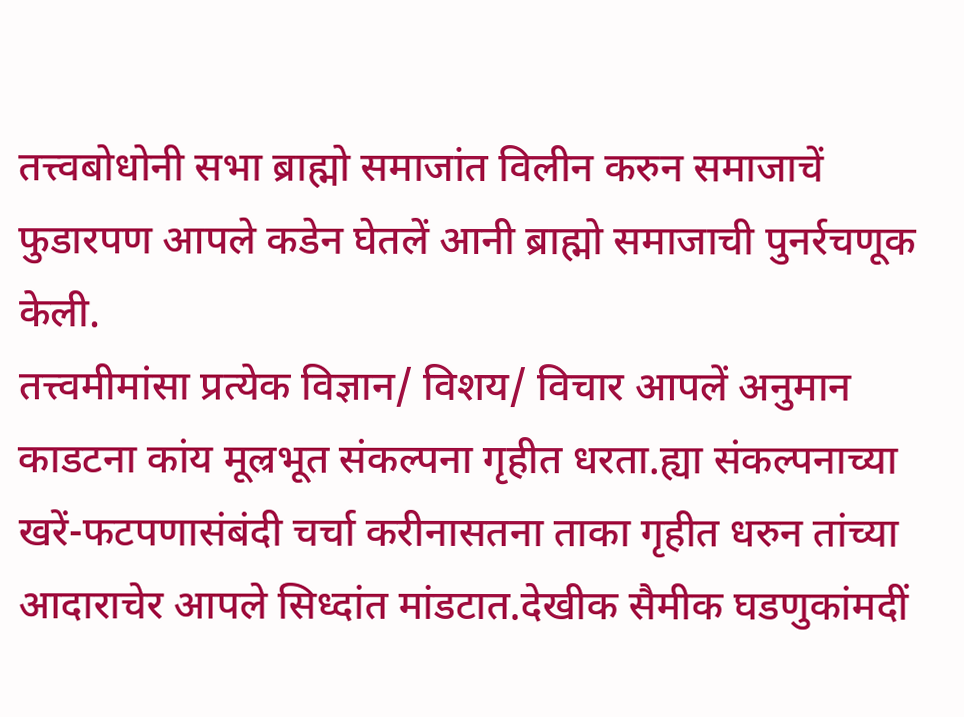तत्त्वबोधोनी सभा ब्राह्मो समाजांत विलीन करुन समाजाचें फुडारपण आपले कडेन घेतलें आनी ब्राह्मो समाजाची पुनर्रचणूक केली.
तत्त्वमीमांसा प्रत्येक विज्ञान/ विशय/ विचार आपलें अनुमान काडटना कांय मूल्रभूत संकल्पना गृहीत धरता.ह्या संकल्पनाच्या खरें-फटपणासंबंदी चर्चा करीनासतना ताका गृहीत धरुन तांच्या आदाराचेर आपले सिध्दांत मांडटात.देखीक सैमीक घडणुकांमदीं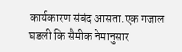कार्यकारण संबंद आसता.एक गजाल घडली कि सैमीक नेमानुसार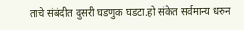ताचे संबंदीत दुसरी घडणुक घडटा.हो संकेत सर्वमान्य धरुन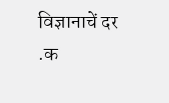विज्ञानाचें दर .क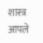शास्त्र आपले